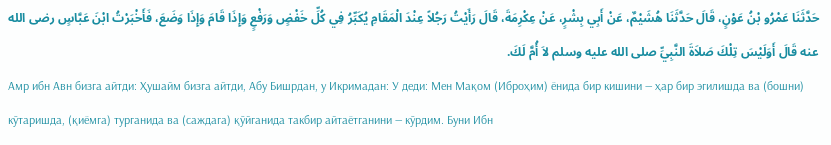حَدَّثَنَا عَمْرُو بْنُ عَوْنٍ، قَالَ حَدَّثَنَا هُشَيْمٌ، عَنْ أَبِي بِشْرٍ، عَنْ عِكْرِمَةَ، قَالَ رَأَيْتُ رَجُلاً عِنْدَ الْمَقَامِ يُكَبِّرُ فِي كُلِّ خَفْضٍ وَرَفْعٍ وَإِذَا قَامَ وَإِذَا وَضَعَ، فَأَخْبَرْتُ ابْنَ عَبَّاسٍ رضى الله عنه قَالَ أَوَلَيْسَ تِلْكَ صَلاَةَ النَّبِيِّ صلى الله عليه وسلم لاَ أُمَّ لَكَ.
Амр ибн Авн бизга айтди: Ҳушайм бизга айтди, Абу Бишрдан, у Икримадан: У деди: Мен Мақом (Иброҳим) ёнида бир кишини — ҳар бир эгилишда ва (бошни) кўтаришда, (қиёмга) турганида ва (саждага) қўйганида такбир айтаётганини — кўрдим. Буни Ибн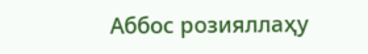Аббос розияллаҳу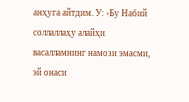анҳуга айтдим. У: ‹Бу Набий соллаллаҳу алайҳи васалламнинг намози эмасми, эй онаси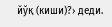йўқ (киши)?› деди.